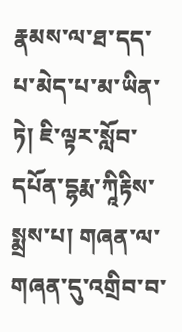རྣམས་ལ་ཐ་དད་པ་མེད་པ་མ་ཡིན་ཏེ། ཇི་ལྟར་སློབ་དཔོན་དྷརྨ་ཀཱིརྟིས་སྨྲས་པ། གཞན་ལ་གཞན་དུ་འགྲིབ་བ་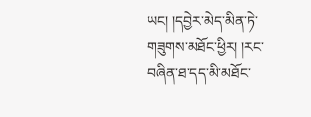ཡང། །དབྱེར་མེད་མིན་ཏེ་གཟུགས་མཐོང་ཕྱིར། །རང་བཞིན་ཐ་དད་མི་མཐོང་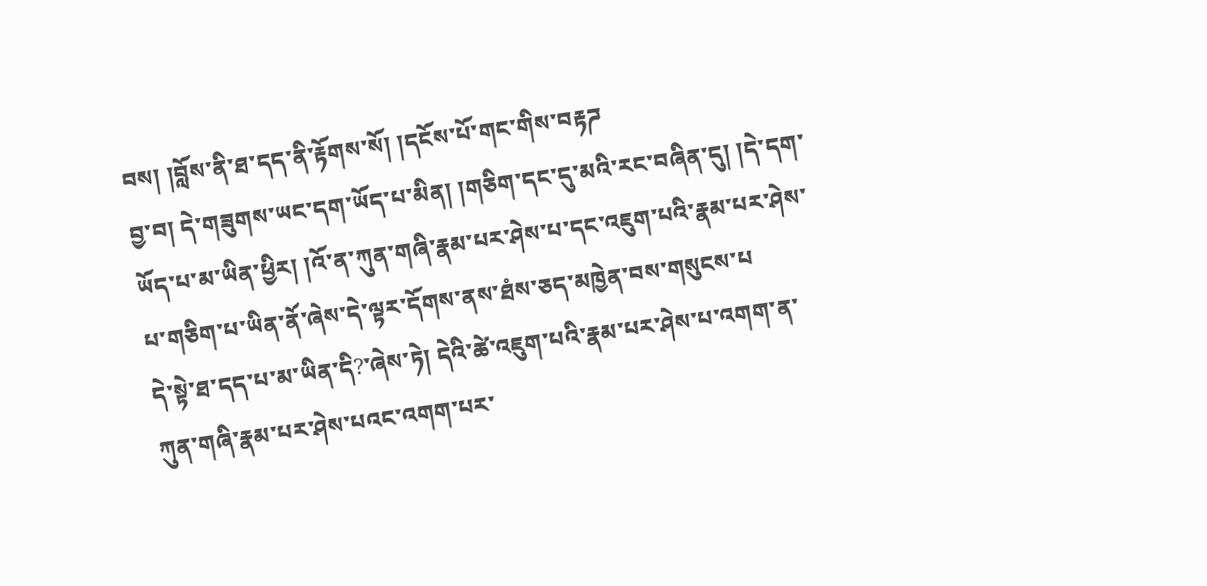བས། །བློས་ནི་ཐ་དད་ནི་རྟོགས་སོ། །དངོས་པོ་གང་གིས་བརྟཌ
བྱ་བ། དེ་གཟུགས་ཡང་དག་ཡོད་པ་མིན། །གཅིག་དང་དུ་མའི་རང་བཞིན་དུ། །དེ་དག་ཡོད་པ་མ་ཡིན་ཕྱིར། །འོ་ན་ཀུན་གཞི་རྣམ་པར་ཤེས་པ་དང་འཇུག་པའི་རྣམ་པར་ཤེས་པ་གཅིག་པ་ཡིན་ནོ་ཞེས་དེ་ལྟར་དོགས་ནས་ཐཾས་ཅད་མཁྱེན་བས་གསུངས་པ
དེ་སྟེ་ཐ་དད་པ་མ་ཡིན་དི?་ཞེས་ཏེ། དེའི་ཚེ་འཇུག་པའི་རྣམ་པར་ཤེས་པ་འགག་ན་ཀུན་གཞི་རྣམ་པར་ཤེས་པའང་འགག་པར་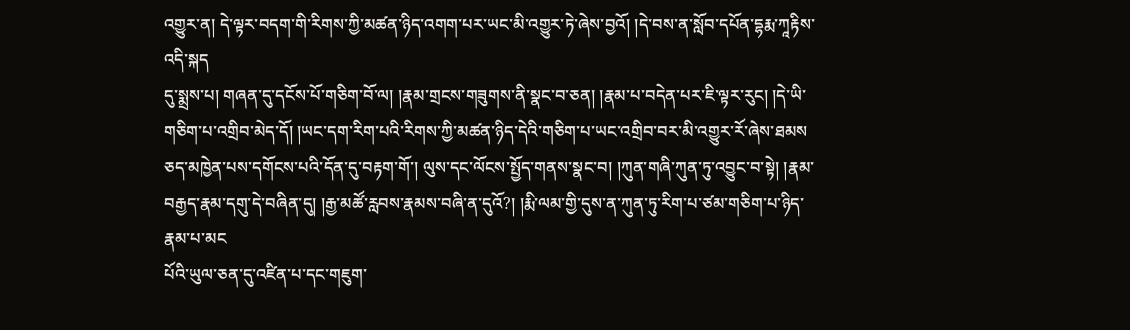འགྱུར་ན། དེ་ལྟར་བདག་གི་རིགས་ཀྱི་མཚན་ཉིད་འགག་པར་ཡང་མི་འགྱུར་ཏེ་ཞེས་བྱའོ། །དེ་བས་ན་སློབ་དཔོན་དྷརྨ་ཀཱརྟིས་འདི་སྐད
དུ་སྨྲས་པ། གཞན་དུ་དངོས་པོ་གཅིག་བོ་ལ། །རྣམ་གྲངས་གཟུགས་ནི་སྣང་བ་ཅན། །རྣམ་པ་བདེན་པར་ཇི་ལྟར་རུང། །དེ་ཡི་གཅིག་པ་འགྲིབ་མེད་དོ། །ཡང་དག་རིག་པའི་རིགས་ཀྱི་མཚན་ཉིད་དེའི་གཅིག་པ་ཡང་འགྲིབ་བར་མི་འགྱུར་རོ་ཞེས་ཐམས
ཅད་མཁྱེན་པས་དགོངས་པའི་དོན་དུ་བརྟག་གོ་། ལུས་དང་ལོངས་སྤྱོད་གནས་སྣང་བ། །ཀུན་གཞི་ཀུན་ཏུ་འབྱུང་བ་སྟེ། །རྣམ་བརྒྱད་རྣམ་དགུ་དེ་བཞིན་དུ། །རྒྱ་མཚོ་རླབས་རྣམས་བཞི་ན་དུའོ?། །རྨི་ལམ་གྱི་དུས་ན་ཀུན་ཏུ་རིག་པ་ཙམ་གཅིག་པ་ཉིད་རྣམ་པ་མང
པོའི་ཡུལ་ཅན་དུ་འཛིན་པ་དང་གཇུག་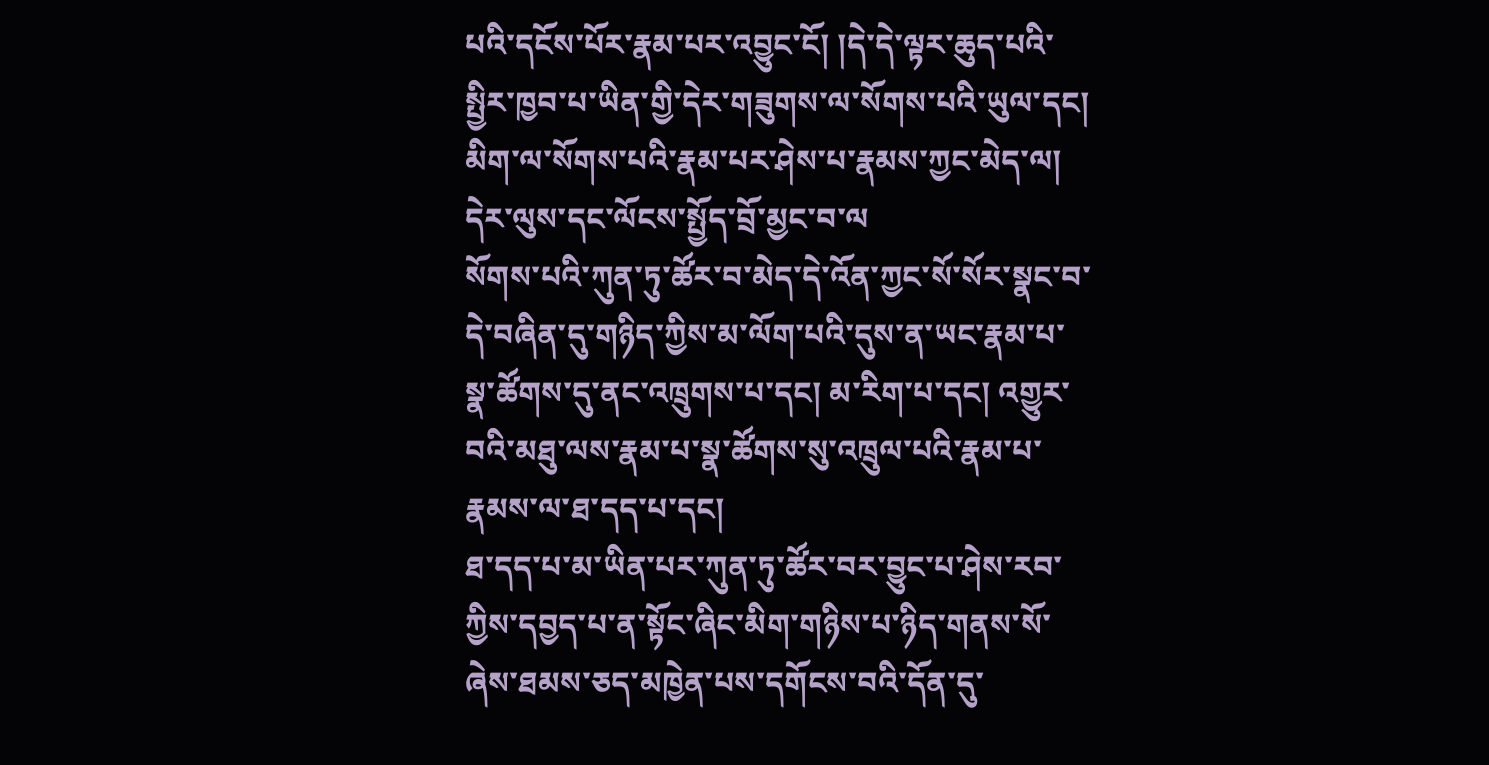པའི་དངོས་པོར་རྣམ་པར་འབྱུང་ངོ། །དེ་དེ་ལྟར་ཆུད་པའི་སྤྱིར་ཁྱབ་པ་ཡིན་གྱི་དེར་གཟུགས་ལ་སོགས་པའི་ཡུལ་དང། མིག་ལ་སོགས་པའི་རྣམ་པར་ཤེས་པ་རྣམས་ཀྱང་མེད་ལ། དེར་ལུས་དང་ལོངས་སྤྱོད་བྲོ་མྱང་བ་ལ
སོགས་པའི་ཀུན་ཏུ་ཚོར་བ་མེད་དེ་འོན་ཀྱང་སོ་སོར་སྣང་བ་དེ་བཞིན་དུ་གཉིད་ཀྱིས་མ་ལོག་པའི་དུས་ན་ཡང་རྣམ་པ་སྣ་ཚོགས་དུ་ནང་འཁྲུགས་པ་དང། མ་རིག་པ་དང། འགྱུར་བའི་མཐུ་ལས་རྣམ་པ་སྣ་ཚོགས་སུ་འཁྲུལ་པའི་རྣམ་པ་རྣམས་ལ་ཐ་དད་པ་དང།
ཐ་དད་པ་མ་ཡིན་པར་ཀུན་ཏུ་ཚོར་བར་བྱུང་པ་ཤེས་རབ་ཀྱིས་དབྱད་པ་ན་སྟོང་ཞིང་མིག་གཉིས་པ་ཉིད་གནས་སོ་ཞེས་ཐམས་ཅད་མཁྱེན་པས་དགོངས་བའི་དོན་དུ་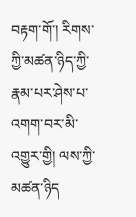བརྟག་གོ་། རིགས་ཀྱི་མཚན་ཉིད་ཀྱི་རྣམ་པར་ཤེས་པ་འགག་བར་མི་འགྱུར་གྱི། ལས་ཀྱི་མཚན་ཉིད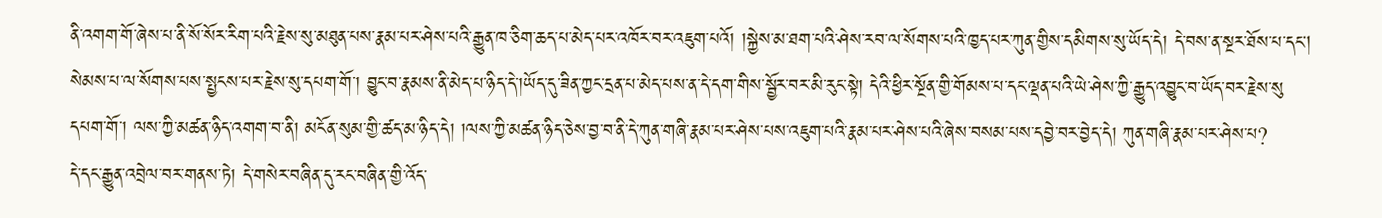ནི་འགག་གོ་ཞེས་པ་ནི་སོ་སོར་རིག་པའི་རྗེས་སུ་མཐུན་པས་རྣམ་པར་ཤེས་པའི་རྒྱུན་ཁ་ཅིག་ཆད་པ་མེད་པར་འཁོར་བར་འཇུག་པའོ། །སྐྱེས་མ་ཐག་པའི་ཤེས་རབ་ལ་སོགས་པའི་ཁྱད་པར་ཀུན་གྱིས་དམིགས་སུ་ཡོད་དེ། དེ་བས་ན་སྔར་ཐོས་པ་དང།
སེམས་པ་ལ་སོགས་པས་སྤྱངས་པར་རྗེས་སུ་དཔག་གོ་། བྱུང་བ་རྣམས་ནི་མེད་པ་ཉིད་དེ་།ཡོད་དུ་ཟིན་ཀྱང་དྲན་པ་མེད་པས་ན་དེ་དག་གིས་སྦྱོར་བར་མི་རུང་སྟེ། དེའི་ཕྱིར་སྔོན་གྱི་གོམས་པ་དང་ལྡན་པའི་ཡེ་ཤེས་ཀྱི་རྒྱུད་འབྱུང་བ་ཡོད་བར་རྗེས་སུ
དཔག་གོ་། ལས་ཀྱི་མཚན་ཉིད་འགག་བ་ནི། མངོན་སུམ་གྱི་ཚད་མ་ཉིད་དེ། །ལས་ཀྱི་མཚན་ཉིད་ཅེས་བྱ་བ་ནི་དེ་ཀུན་གཞི་རྣམ་པར་ཤེས་པས་འཇུག་པའི་རྣམ་པར་ཤེས་པའི་ཞེས་བསམ་པས་དབྱེ་བར་བྱེད་དེ། ཀུན་གཞི་རྣམ་པར་ཤེས་པ?
དེ་དང་རྒྱུན་འབྲེལ་བར་གནས་ཏེ། དེ་གསེར་བཞིན་དུ་རང་བཞིན་གྱི་འོད་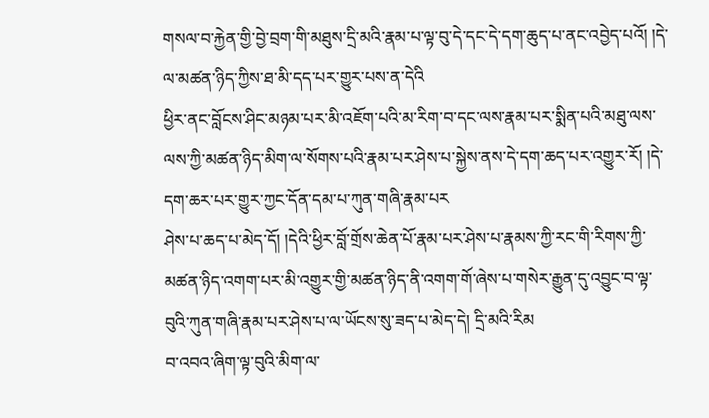གསལ་བ་རྐྱེན་གྱི་བྱེ་བྲག་གི་མཐུས་དྲི་མའི་རྣམ་པ་ལྟ་བུ་དེ་དང་དེ་དག་ཆུད་པ་ནང་འབྱེད་པའོ། །དེ་ལ་མཚན་ཉིད་ཀྱིས་ཐ་མི་དད་པར་གྱུར་པས་ན་དེའི
ཕྱིར་ནང་བློངས་ཤིང་མཉམ་པར་མི་འཇོག་པའི་མ་རིག་བ་དང་ལས་རྣམ་པར་སྨིན་པའི་མཐུ་ལས་ལས་ཀྱི་མཚན་ཉིད་མིག་ལ་སོགས་པའི་རྣམ་པར་ཤེས་པ་སྐྱེས་ནས་དེ་དག་ཆད་པར་འགྱུར་རོ། །དེ་དག་ཆར་པར་གྱུར་ཀྱང་དོན་དམ་པ་ཀུན་གཞི་རྣམ་པར
ཤེས་པ་ཆད་པ་མེད་དོ། །དེའི་ཕྱིར་བློ་གྲོས་ཆེན་པོ་རྣམ་པར་ཤེས་པ་རྣམས་ཀྱི་རང་གི་རིགས་ཀྱི་མཚན་ཉིད་འགག་པར་མི་འགྱུར་གྱི་མཚན་ཉིད་ནི་འགག་གོ་ཞེས་པ་གསེར་རྒྱུན་དུ་འབྱུང་བ་ལྟ་བུའི་ཀུན་གཞི་རྣམ་པར་ཤེས་པ་ལ་ཡོངས་སུ་ཟད་པ་མེད་དེ། དྲི་མའི་རིམ
བ་འབའ་ཞིག་ལྟ་བུའི་མིག་ལ་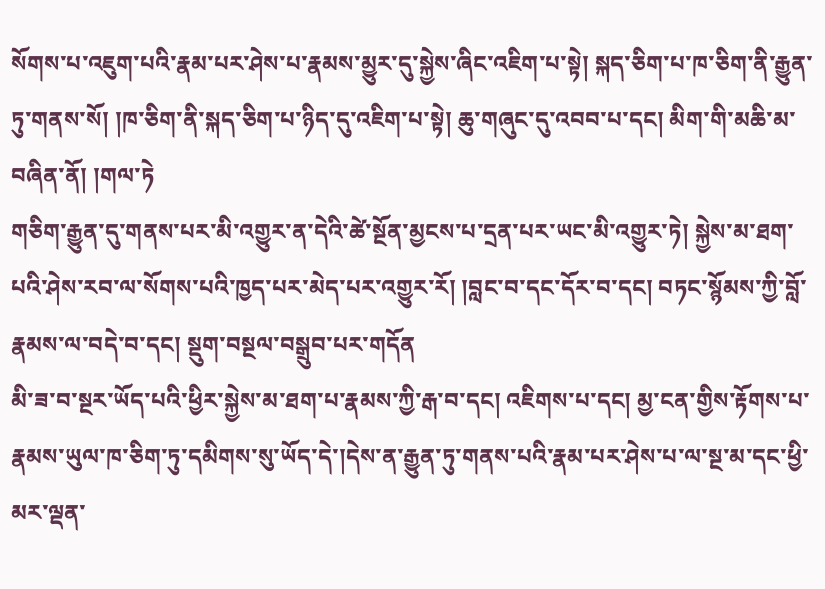སོགས་པ་འཇུག་པའི་རྣམ་པར་ཤེས་པ་རྣམས་མྱུར་དུ་སྐྱེས་ཞིང་འཇིག་པ་སྟེ། སྐད་ཅིག་པ་ཁ་ཅིག་ནི་རྒྱུན་ཏུ་གནས་སོ། །ཁ་ཅིག་ནི་སྐད་ཅིག་པ་ཉིད་དུ་འཇིག་པ་སྟེ། ཆུ་གཞུང་དུ་འབབ་པ་དང། མིག་གི་མཆི་མ་བཞིན་ནོ། །གལ་ཏེ
གཅིག་རྒྱུན་དུ་གནས་པར་མི་འགྱུར་ན་དེའི་ཚེ་སྔོན་མྱངས་པ་དྲན་པར་ཡང་མི་འགྱུར་ཏེ། སྐྱེས་མ་ཐག་པའི་ཤེས་རབ་ལ་སོགས་པའི་ཁྱད་པར་མེད་པར་འགྱུར་རོ། །བླང་བ་དང་དོར་བ་དང། བཏང་སྙོམས་ཀྱི་བློ་རྣམས་ལ་བདེ་བ་དང། སྡུག་བསྔལ་བསྒྲུབ་པར་གདོན
མི་ཟ་བ་སྔར་ཡོད་པའི་ཕྱིར་སྐྱེས་མ་ཐག་པ་རྣམས་ཀྱི་རྒ་བ་དང། འཇིགས་པ་དང། མྱ་ངན་གྱིས་རྟོགས་པ་རྣམས་ཡུལ་ཁ་ཅིག་ཏུ་དམིགས་སུ་ཡོད་དེ་།དེས་ན་རྒྱུན་ཏུ་གནས་པའི་རྣམ་པར་ཤེས་པ་ལ་སྔ་མ་དང་ཕྱི་མར་ལྡན་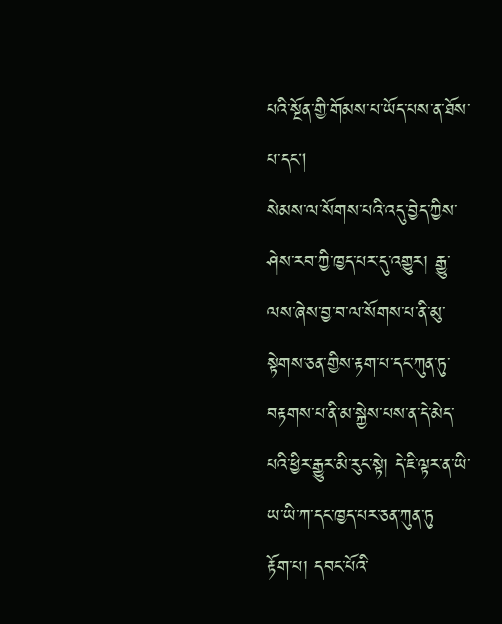པའི་སྔོན་གྱི་གོམས་པ་ཡོད་པས་ན་ཐོས་པ་དང།
སེམས་ལ་སོགས་པའི་འདུ་བྱེད་ཀྱིས་ཤེས་རབ་ཀྱི་ཁྱད་པར་དུ་འགྱུར། རྒྱུ་ལས་ཞེས་བྱ་བ་ལ་སོགས་པ་ནི་མུ་སྟེགས་ཅན་གྱིས་རྟག་པ་དང་ཀུན་ཏུ་བརྟགས་པ་ནི་མ་སྐྱེས་པས་ན་དེ་མེད་པའི་ཕྱིར་རྒྱུར་མི་རུང་སྟེ། དེ་ཇི་ལྟར་ན་ཡི་ཡ་ཡི་ཀ་དང་ཁྱད་པར་ཅན་ཀུན་ཏུ
རྟོག་པ། དབང་པོའི་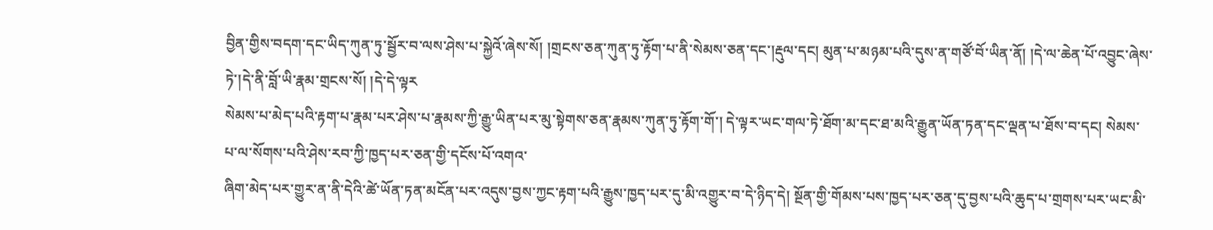བྱིན་གྱིས་བདག་དང་ཡིད་ཀུན་ཏུ་སྦྱོར་བ་ལས་ཤེས་པ་སྐྱེའོ་ཞེས་སོ། །གྲངས་ཅན་ཀུན་ཏུ་རྟོག་པ་ནི་སེམས་ཅན་དང་།རྡུལ་དང། མུན་པ་མཉམ་པའི་དུས་ན་གཙོ་བོ་ཡིན་ནོ། །དེ་ལ་ཆེན་པོ་འབྱུང་ཞེས་ཏེ་།དེ་ནི་བློ་ཡི་རྣམ་གྲངས་སོ། །དེ་དེ་ལྟར
སེམས་པ་མེད་པའི་རྟག་པ་རྣམ་པར་ཤེས་པ་རྣམས་ཀྱི་རྒྱུ་ཡིན་པར་མུ་སྟེགས་ཅན་རྣམས་ཀུན་ཏུ་རྟོག་གོ་། དེ་ལྟར་ཡང་གལ་ཏེ་ཐོག་མ་དང་ཐ་མའི་རྒྱུན་ཡོན་ཏན་དང་ལྡན་པ་ཐོས་བ་དང། སེམས་པ་ལ་སོགས་པའི་ཤེས་རབ་ཀྱི་ཁྱད་པར་ཅན་གྱི་དངོས་པོ་འགའ་
ཞིག་མེད་པར་གྱུར་ན་ནི་དེའི་ཚེ་ཡོན་ཏན་མངོན་པར་འདུས་བྱས་ཀྱང་རྟག་པའི་རྒྱུས་ཁྱད་པར་དུ་མི་འགྱུར་བ་དེ་ཉིད་དེ། སྔོན་གྱི་གོམས་པས་ཁྱད་པར་ཅན་དུ་བྱས་པའི་ཆུད་པ་གྲགས་པར་ཡང་མི་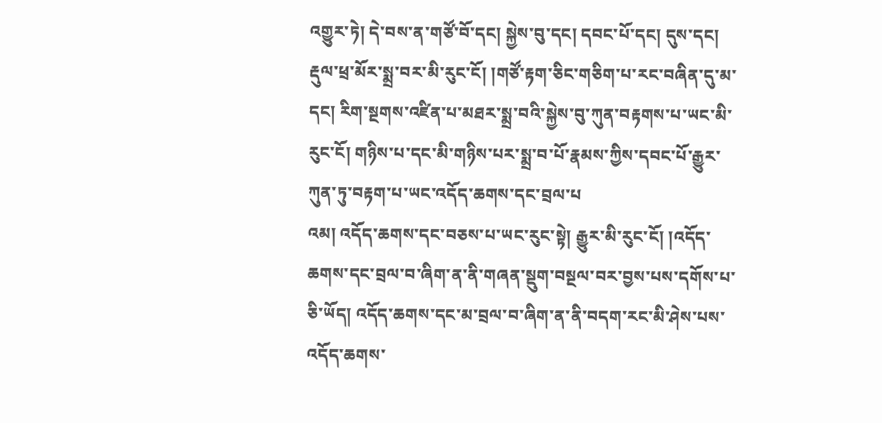འགྱུར་ཏེ། དེ་བས་ན་གཙོ་བོ་དང། སྐྱེས་བུ་དང། དབང་པོ་དང། དུས་དང།
རྡུལ་ཕྲ་མོར་སྨྲ་བར་མི་རུང་ངོ། །གཙོ་རྟག་ཅིང་གཅིག་པ་རང་བཞིན་དུ་མ་དང། རིག་སྔགས་འཛིན་པ་མཐར་སྨྲ་བའི་སྐྱེས་བུ་ཀུན་བརྟགས་པ་ཡང་མི་རུང་ངོ། གཉིས་པ་དང་མི་གཉིས་པར་སྨྲ་བ་པོ་རྣམས་ཀྱིས་དབང་པོ་རྒྱུར་ཀུན་ཏུ་བརྟག་པ་ཡང་འདོད་ཆགས་དང་བྲལ་པ
འམ། འདོད་ཆགས་དང་བཅས་པ་ཡང་རུང་སྟེ། རྒྱུར་མི་རུང་ངོ། །འདོད་ཆགས་དང་བྲལ་བ་ཞིག་ན་ནི་གཞན་སྡུག་བསྔལ་བར་བྱས་པས་དགོས་པ་ཅི་ཡོད། འདོད་ཆགས་དང་མ་བྲལ་བ་ཞིག་ན་ནི་བདག་རང་མི་ཤེས་པས་འདོད་ཆགས་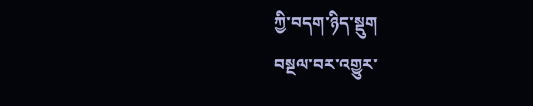ཀྱི་བདག་ཉིད་སྡུག
བསྔལ་བར་འགྱུར་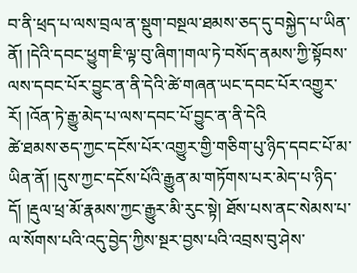བ་ནི་ཕྲད་པ་ལས་བྲལ་ན་སྡུག་བསྔལ་ཐམས་ཅད་དུ་བསྐྱེད་པ་ཡིན་ནོ། །དེའི་དབང་ཕྱུག་ཇི་ལྟ་བུ་ཞིག་།གལ་ཏེ་བསོད་ནམས་ཀྱི་སྟོབས་ལས་དབང་པོར་བྱུང་ན་ནི་དེའི་ཚེ་གཞན་ཡང་དབང་པོར་འགྱུར་རོ། །འོན་ཏེ་རྒྱུ་མེད་པ་ལས་དབང་པོ་བྱུང་ན་ནི་དེའི
ཚེ་ཐམས་ཅད་ཀྱང་དངོས་པོར་འགྱུར་གྱི་གཅིག་པུ་ཉིད་དབང་པོ་མ་ཡིན་ནོ། །དུས་ཀྱང་དངོས་པོའི་རྒྱུན་མ་གཏོགས་པར་མེད་པ་ཉིད་དོ། །རྡུལ་ཕྲ་མོ་རྣམས་ཀྱང་རྒྱུར་མི་རུང་སྟེ། ཐོས་པས་ནང་སེམས་པ་ལ་སོགས་པའི་འདུ་བྱེད་ཀྱིས་སྔར་བྱས་པའི་འབྲས་བུ་ཤེས་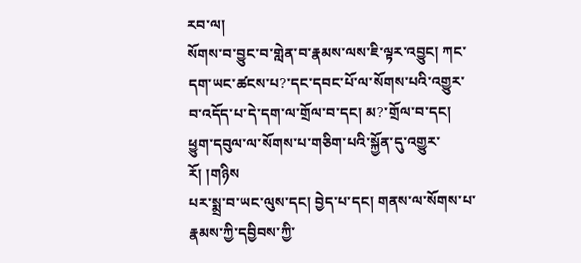རབ་ལ།
སོགས་བ་བྱུང་བ་གླེན་བ་རྣམས་ལས་ཇི་ལྟར་འབྱུང། ཀང་དག་ཡང་ཚངས་པ?་དང་དབང་པོ་ལ་སོགས་པའི་འགྱུར་བ་འདོད་པ་དེ་དག་ལ་གྲོལ་བ་དང། མ?་གྲོལ་བ་དང། ཕྱུག་དབུལ་ལ་སོགས་པ་གཅིག་པའི་སྐྱོན་དུ་འགྱུར་རོ། །གཉིས
པར་སྨྲ་བ་ཡང་ལུས་དང། བྱེད་པ་དང། གནས་ལ་སོགས་པ་རྣམས་ཀྱི་དབྱིབས་ཀྱི་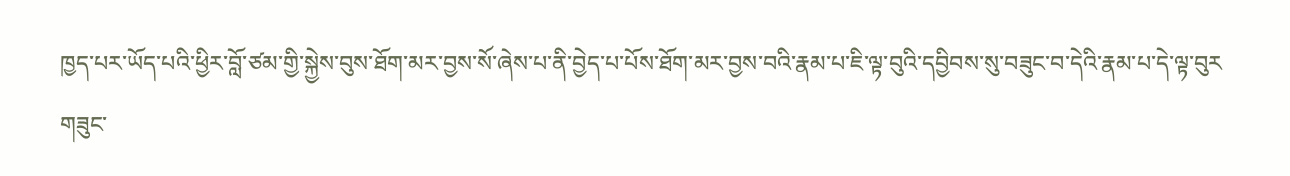ཁྱད་པར་ཡོད་པའི་ཕྱིར་བློ་ཙམ་གྱི་སྐྱེས་བུས་ཐོག་མར་བྱས་སོ་ཞེས་པ་ནི་བྱེད་པ་པོས་ཐོག་མར་བྱས་བའི་རྣམ་པ་ཇི་ལྟ་བུའི་དབྱིབས་སུ་བཟུང་བ་དེའི་རྣམ་པ་དེ་ལྟ་བུར
གཟུང་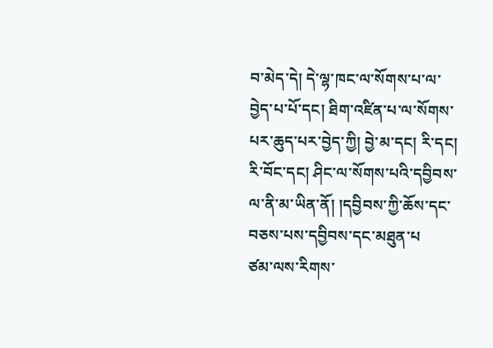བ་མེད་དེ། དེ་ལྷ་ཁང་ལ་སོགས་པ་ལ་བྱེད་པ་པོ་དང། ཐིག་འཛིན་པ་ལ་སོགས་པར་ཆུད་པར་བྱེད་ཀྱི། བྱེ་མ་དང། རི་དང། རི་བོང་དང། ཤིང་ལ་སོགས་པའི་དབྱིབས་ལ་ནི་མ་ཡིན་ནོ། །དབྱིབས་ཀྱི་ཆོས་དང་བཅས་པས་དབྱིབས་དང་མཐུན་པ
ཙམ་ལས་རིགས་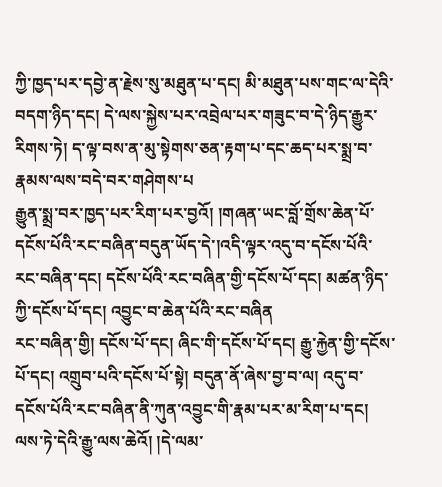ཀྱི་ཁྱད་པར་དབྱེ་ན་རྗེས་སུ་མཐུན་པ་དང། མི་མཐུན་པས་གང་ལ་དེའི་བདག་ཉིད་དང། དེ་ལས་སྐྱེས་པར་འབྲེལ་པར་གཟུང་བ་དེ་ཉིད་རྒྱུར་རིགས་ཏེ། ད་ལྟ་བས་ན་མུ་སྟེགས་ཅན་རྟག་པ་དང་ཆད་པར་སྨྲ་བ་རྣམས་ལས་བདེ་བར་གཤེགས་པ
རྒྱུན་སྨྲ་བར་ཁྱད་པར་རིག་པར་བྱའོ། །གཞན་ཡང་བློ་གྲོས་ཆེན་པོ་དངོས་པོའི་རང་བཞིན་བདུན་ཡོད་དེ་།འདི་ལྟར་འདུ་བ་དངོས་པོའི་རང་བཞིན་དང། དངོས་པོའི་རང་བཞིན་གྱི་དངོས་པོ་དང། མཚན་ཉིད་ཀྱི་དངོས་པོ་དང། འབྱུང་བ་ཆེན་པོའི་རང་བཞིན
རང་བཞིན་གྱི། དངོས་པོ་དང། ཞིང་གི་དངོས་པོ་དང། རྒྱུ་རྐྱེན་གྱི་དངོས་པོ་དང། འགྲུབ་པའི་དངོས་པོ་སྟེ། བདུན་ནོ་ཞེས་བྱ་བ་ལ། འདུ་བ་དངོས་པོའི་རང་བཞིན་ནི་ཀུན་འབྱུང་གི་རྣམ་པར་མ་རིག་པ་དང། ལས་ཏེ་དེའི་རྒྱུ་ལས་ཆེའོ། །དེ་ལམ་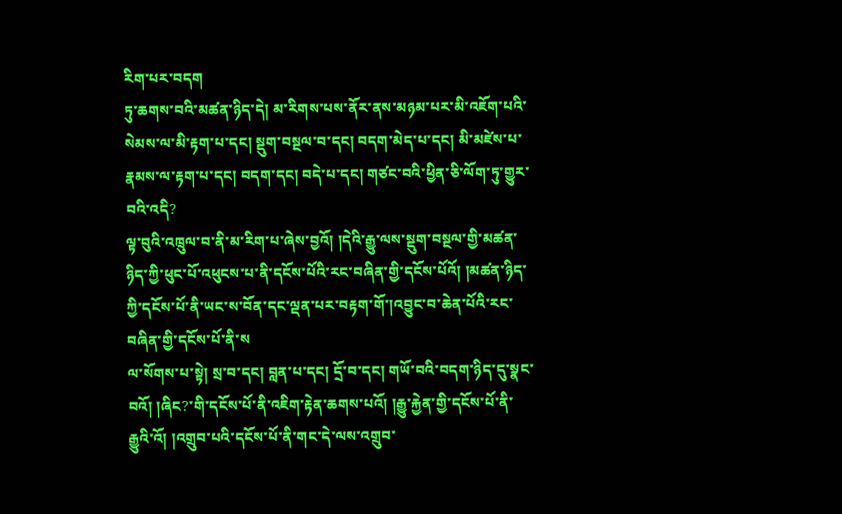རིག་པར་བདག
ཏུ་ཆགས་བའི་མཚན་ཉིད་དེ། མ་རིགས་པས་ནོར་ནས་མཉམ་པར་མི་འཇོག་པའི་སེམས་ལ་མི་རྟག་པ་དང། སྡུག་བསྔལ་བ་དང། བདག་མེད་པ་དང། མི་མཛེས་པ་རྣམས་ལ་རྟག་པ་དང། བདག་དང། བདེ་པ་དང། གཙང་བའི་ཕྱིན་ཅི་ལོག་ཏུ་གྱུར་བའི་འདི?
ལྟ་བུའི་འཁྲུལ་བ་ནི་མ་རིག་པ་ཞེས་བྱའོ། །དེའི་རྒྱུ་ལས་སྡུག་བསྔལ་གྱི་མཚན་ཉིད་ཀྱི་ཕུང་པོ་འཕུངས་པ་ནི་དངོས་པོའི་རང་བཞིན་གྱི་དངོས་པོའོ། །མཚན་ཉིད་ཀྱི་དངོས་པོ་ནི་ཡང་ས་བོན་དང་ལྡན་པར་བརྟག་གོ་།འབྱུང་བ་ཆེན་པོའི་རང་བཞིན་གྱི་དངོས་པོ་ནི་ས
ལ་སོགས་པ་སྟེ། སྲ་བ་དང། བླན་པ་དང། དྲོ་བ་དང། གཡོ་བའི་བདག་ཉིད་དུ་སྣང་བའོ། །ཞིང?་གི་དངོས་པོ་ནི་འཇིག་རྟེན་ཆགས་པའོ། །རྒྱུ་རྐྱེན་གྱི་དངོས་པོ་ནི་རྒྱུའི་འོ། །འགྲུབ་པའི་དངོས་པོ་ནི་གང་དེ་ལས་འགྲུབ་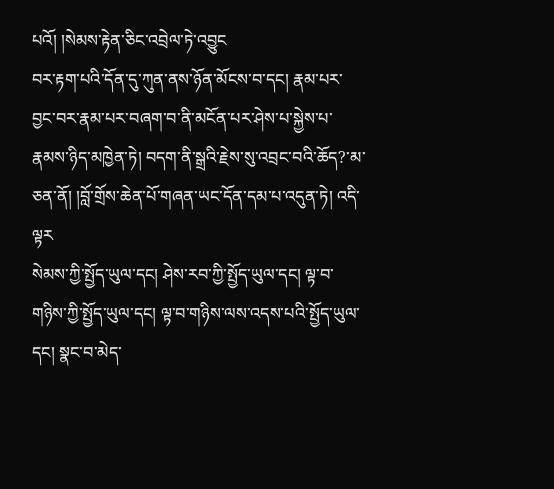པའོ། །སེམས་རྟེན་ཅིང་འབྲེལ་ཏེ་འབྱུང
བར་རྟག་པའི་དོན་དུ་ཀུན་ནས་ཉོན་མོངས་བ་དང། རྣམ་པར་བྱང་བར་རྣམ་པར་བཞག་བ་ནི་མངོན་པར་ཤེས་པ་སྐྱེས་པ་རྣམས་ཉིད་མཁྱེན་ཏེ། བདག་ནི་སྒྲའི་རྗེས་སུ་འབྲང་བའི་ཆོད?་མ་ཅན་ནོ། །བློ་གྲོས་ཆེན་པོ་གཞན་ཡང་དོན་དམ་པ་འདུན་ཏེ། འདི་ལྟར
སེམས་ཀྱི་སྤྱོད་ཡུལ་དང། ཤེས་རབ་ཀྱི་སྤྱོད་ཡུལ་དང། ལྟ་བ་གཉིས་ཀྱི་སྤྱོད་ཡུལ་དང། ལྟ་བ་གཉིས་ལས་འདས་པའི་སྤྱོད་ཡུལ་དང། སྣང་བ་མེད་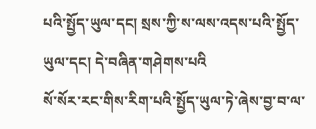པའི་སྤྱོད་ཡུལ་དང། སྲས་ཀྱི་ས་ལས་འདས་པའི་སྤྱོད་ཡུལ་དང། དེ་བཞིན་གཤེགས་པའི
སོ་སོར་རང་གིས་རིག་པའི་སྤྱོད་ཡུལ་ཏེ་ཞེས་བྱ་བ་ལ་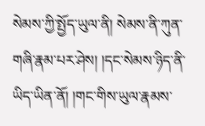སེམས་ཀྱི་སྤྱོད་ཡུལ་ནི། སེམས་ནི་ཀུན་གཞི་རྣམ་པར་ཤེས། །དང་སེམས་ཉིད་ནི་ཡིད་ཡིན་ནོ། །གང་གིས་ཡུལ་རྣམས་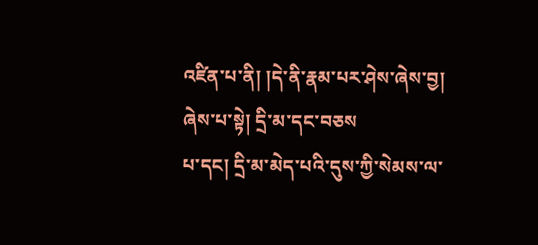འཛིན་པ་ནི། །དེ་ནི་རྣམ་པར་ཤེས་ཞེས་བྱ། ཞེས་པ་སྟེ། དྲི་མ་དང་བཅས
པ་དང། དྲི་མ་མེད་པའི་དུས་ཀྱི་སེམས་ལ་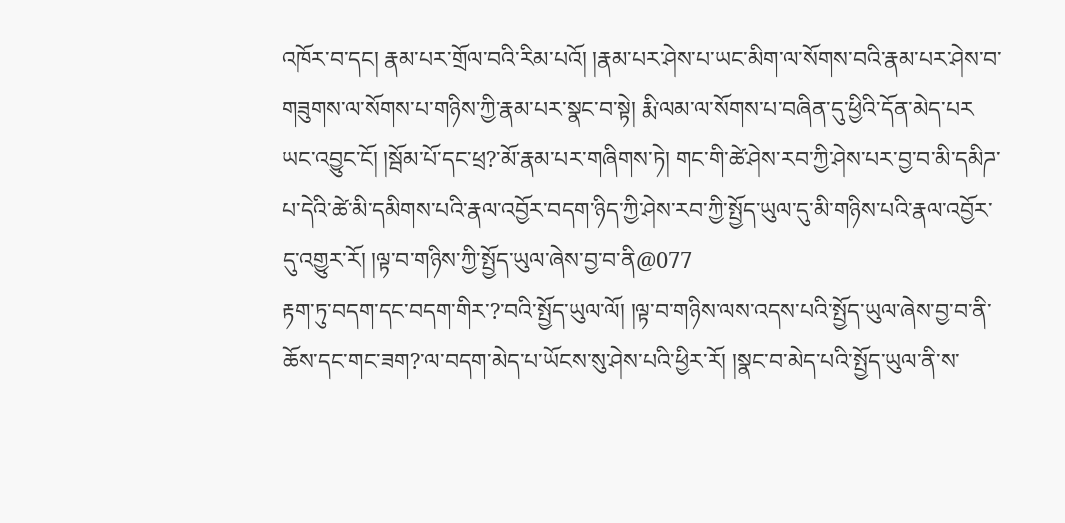འཁོར་བ་དང། རྣམ་པར་གྲོལ་བའི་རིམ་པའོ། །རྣམ་པར་ཤེས་པ་ཡང་མིག་ལ་སོགས་བའི་རྣམ་པར་ཤེས་བ་གཟུགས་ལ་སོགས་པ་གཉིས་ཀྱི་རྣམ་པར་སྣང་བ་སྟེ། རྨི་ལམ་ལ་སོགས་པ་བཞིན་དུ་ཕྱིའི་དོན་མེད་པར
ཡང་འབྱུང་ངོ། །སྦོམ་པོ་དང་ཕྲ?་མོ་རྣམ་པར་གཞིགས་ཏེ། གང་གི་ཚེ་ཤེས་རབ་ཀྱི་ཤེས་པར་བྱ་བ་མི་དམིཌ་པ་དེའི་ཚེ་མི་དམིགས་པའི་རྣལ་འབྱོར་བདག་ཉིད་ཀྱི་ཤེས་རབ་ཀྱི་སྤྱོད་ཡུལ་དུ་མི་གཉིས་པའི་རྣལ་འབྱོར་དུ་འགྱུར་རོ། །ལྟ་བ་གཉིས་ཀྱི་སྤྱོད་ཡུལ་ཞེས་བྱ་བ་ནི@077
རྟག་ཏུ་བདག་དང་བདག་གིར་?་བའི་སྤྱོད་ཡུལ་ལོ། །ལྟ་བ་གཉིས་ལས་འདས་པའི་སྤྱོད་ཡུལ་ཞེས་བྱ་བ་ནི་ཆོས་དང་གང་ཟག?་ལ་བདག་མེད་པ་ཡོངས་སུ་ཤེས་པའི་ཕྱིར་རོ། །སྣང་བ་མེད་པའི་སྤྱོད་ཡུལ་ནི་ས་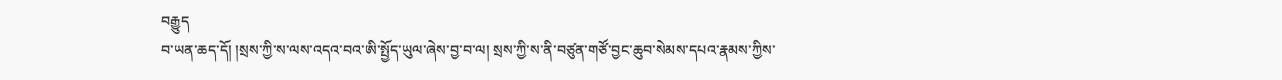བརྒྱུད
བ་ཡན་ཆད་དོ། །སྲས་ཀྱི་ས་ལས་འདའ་བའ་ཨི་སྤྱོད་ཡུལ་ཞེས་བྱ་བ་ལ། སྲས་ཀྱི་ས་ནི་བཙུན་གཙོ་བྱང་ཆུབ་སེམས་དཔའ་རྣམས་ཀྱིས་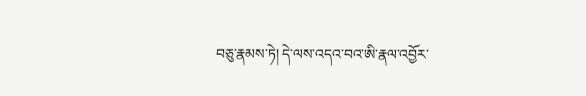བཅུ་རྣམས་ཏེ། དེ་ལས་འདའ་བའ་ཨི་རྣལ་འབྱོར་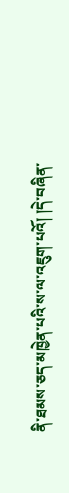ནི་ཐམས་ཅད་མཁྱེན་པའི་ས་ལ་འཇུག་པའོ། །དེ་བཞིན་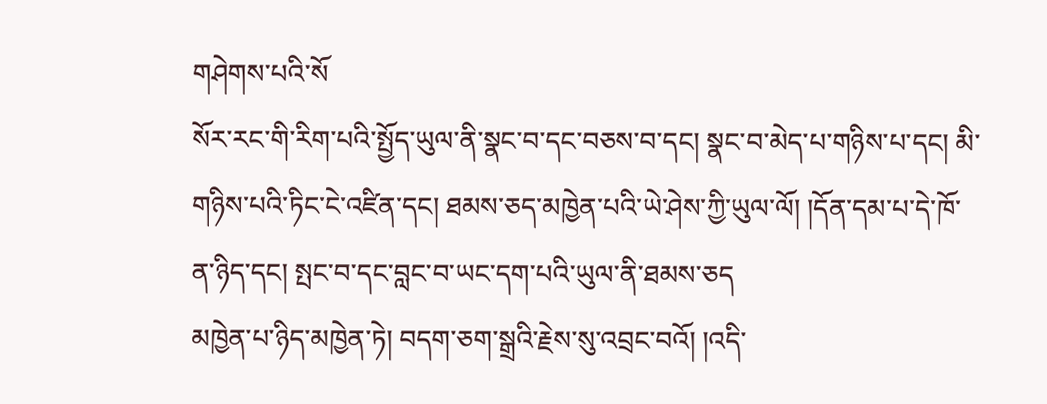གཤེགས་པའི་སོ
སོར་རང་གི་རིག་པའི་སྤྱོད་ཡུལ་ནི་སྣང་བ་དང་བཅས་བ་དང། སྣང་བ་མེད་པ་གཉིས་པ་དང། མི་གཉིས་པའི་ཏིང་ངེ་འཛིན་དང། ཐམས་ཅད་མཁྱེན་པའི་ཡེ་ཤེས་ཀྱི་ཡུལ་ལོ། །དོན་དམ་པ་དེ་ཁོ་ན་ཉིད་དང། སྤང་བ་དང་བླང་བ་ཡང་དག་པའི་ཡུལ་ནི་ཐམས་ཅད
མཁྱེན་པ་ཉིད་མཁྱེན་ཏེ། བདག་ཅག་སྒྲའི་རྗེས་སུ་འབྲང་བའོ། །འདི་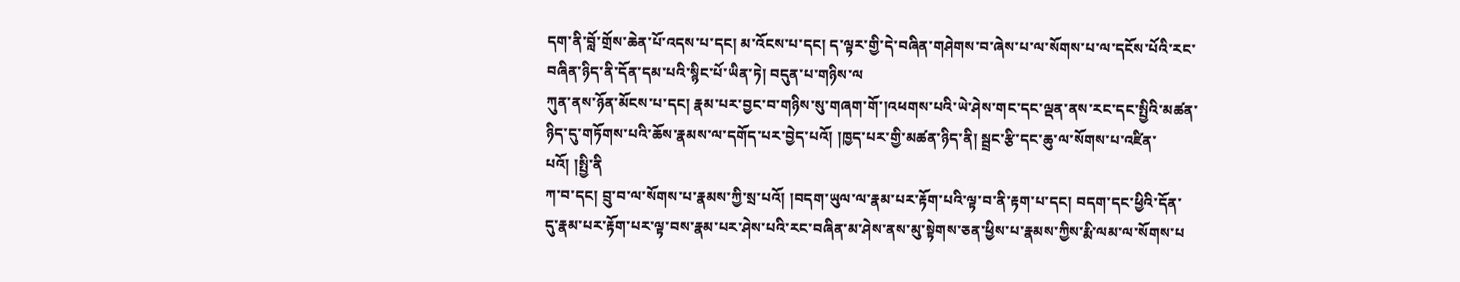དག་ནི་བློ་གྲོས་ཆེན་པོ་འདས་པ་དང། མ་འོངས་པ་དང། ད་ལྟར་གྱི་དེ་བཞིན་གཤེགས་བ་ཞེས་པ་ལ་སོགས་པ་ལ་དངོས་པོའི་རང་བཞིན་ཉིད་ནི་དོན་དམ་པའི་སྙིང་པོ་ཡིན་ཏེ། བདུན་པ་གཉིས་ལ
ཀུན་ནས་ཉོན་མོངས་པ་དང། རྣམ་པར་བྱང་བ་གཉིས་སུ་གཞག་གོ་།འཕགས་པའི་ཡེ་ཤེས་གང་དང་ལྡན་ནས་རང་དང་སྤྱིའི་མཚན་ཉིད་དུ་གཏོགས་པའི་ཆོས་རྣམས་ལ་དགོད་པར་བྱེད་པའོ། །ཁྱད་པར་གྱི་མཚན་ཉིད་ནི། སྦྲང་རྩི་དང་ཆུ་ལ་སོགས་པ་འཛིན་པའོ། །སྤྱི་ནི
ཀ་བ་དང། བྲུ་བ་ལ་སོགས་པ་རྣམས་ཀྱི་སྲ་པའོ། །བདག་ཡུལ་ལ་རྣམ་པར་རྟོག་པའི་ལྟ་བ་ནི་རྟག་པ་དང། བདག་དང་ཕྱིའི་དོན་དུ་རྣམ་པར་རྟོག་པར་ལྟ་བས་རྣམ་པར་ཤེས་པའི་རང་བཞིན་མ་ཤེས་ནས་མུ་སྟེགས་ཅན་ཕྱིས་པ་རྣམས་ཀྱིས་རྨི་ལམ་ལ་སོགས་པ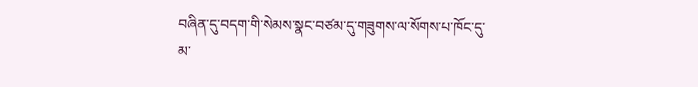བཞིན་དུ་བདག་གི་སེམས་སྣང་བཙམ་དུ་གཟུགས་ལ་སོགས་པ་ཁོང་དུ་མ་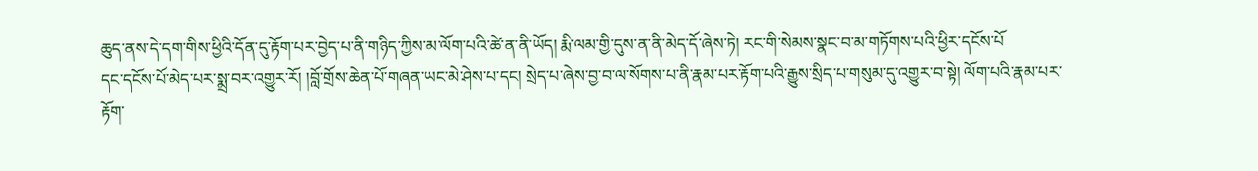ཆུད་ནས་དེ་དག་གིས་ཕྱིའི་དོན་དུ་རྟོག་པར་བྱེད་པ་ནི་གཉིད་ཀྱིས་མ་ལོག་པའི་ཚེ་ན་ནི་ཡོད། རྨི་ལམ་གྱི་དུས་ན་ནི་མེད་དོ་ཞེས་ཏེ། རང་གི་སེམས་སྣང་བ་མ་གཏོགས་པའི་ཕྱིར་དངོས་པོ
དང་དངོས་པོ་མེད་པར་སྨྲ་བར་འགྱུར་རོ། །བློ་གྲོས་ཆེན་པོ་གཞན་ཡང་མེ་ཤེས་པ་དང། སྲེད་པ་ཞེས་བྱ་བ་ལ་སོགས་པ་ནི་རྣམ་པར་རྟོག་པའི་རྒྱུས་སྲིད་པ་གསུམ་དུ་འགྱུར་བ་སྟེ། ལོག་པའི་རྣམ་པར་རྟོག་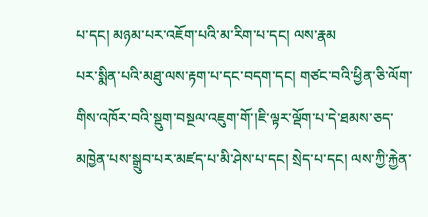པ་དང། མཉམ་པར་འཇོག་པའི་མ་རིག་པ་དང། ལས་རྣམ
པར་སྨིན་པའི་མཐུ་ལས་རྟག་པ་དང་བདག་དང། གཙང་བའི་ཕྱིན་ཅི་ལོག་གིས་འཁོར་བའི་སྡུག་བསྔལ་འཇུག་གོ་།ཇི་ལྟར་ལྡོག་པ་དེ་ཐམས་ཅད་མཁྱེན་པས་སྒྲུབ་པར་མཛད་པ་མི་ཤེས་པ་དང། སྲེད་པ་དང། ལས་ཀྱི་རྐྱེན་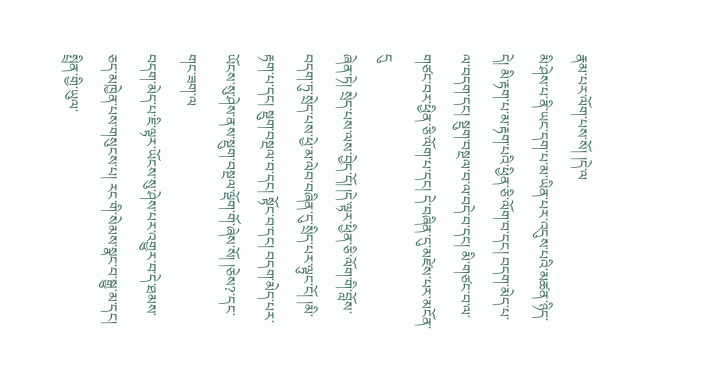རྣམ་པར་ལོག་པས་སོ། །དེ་ལ
མི་ཤེས་པ་ནི་ཡང་དག་པ་མ་ཡིན་པར་འདུས་པའི་མཚན་ཉིད་དེ། མི་རྟག་པ་མ་རྟག་པའི་ཕྱིན་ཅི་ལོག་བ་དང། བདག་མེད་པ་ལ་བདག་དང། སྡུག་བསྔལ་བ་ལ་བདེ་བ་དང། མི་གཙང་བ་ལ་གཙང་བར་ཕྱིན་ཅི་ལོག་པ་དང། དེ་བཞིན་དུ་མཛེས་པར་མངོན་དུ
ཞེན་ཏེ། སྲེད་པས་ལས་བྱེད་དོ། །དེ་ལྟར་ཕྱིན་ཅི་ལོག་གི་བློས་བདག་ཏུ་སྲེད་པས་ཕྱེ་མ་ལེབ་བཞིན་དུ་སྲིད་པར་ལྟུང་ངོ། །མི་རྟག་པ་དང། སྡུག་བསྔལ་བ་དང། སྟོང་བ་དང། བདག་མེད་པར་ཡོངས་སུ་ཤེས་ནས་སྡུག་བསྔལ་ལྡོག་གོ་ཞེས་སོ། །ཅེས?་དང་གང་ཟག་ལ
བདག་མེད་པ་ཇི་ལྟར་ཡོངས་སུ་ཤེས་པར་འགྱུར་བ་དེ་ཐམས་ཅད་མཁྱེན་པས་གསུངས་པ། རང་གི་སེམས་སྣང་བ་སྒྱུ་མ་དང། སྤྲིན་གྱི་ཡུལ་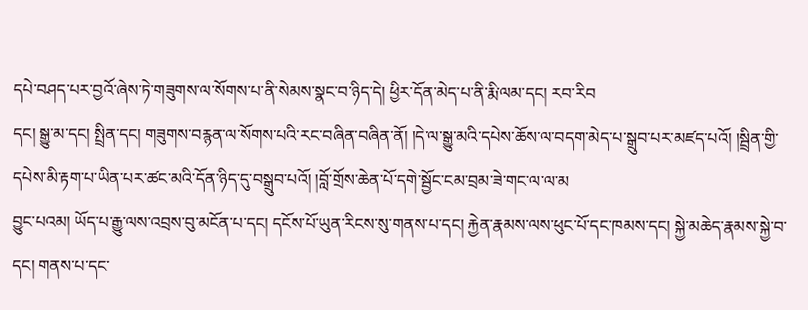དཔེ་བཤད་པར་བྱའོ་ཞེས་ཏེ་གཟུགས་ལ་སོགས་པ་ནི་སེམས་སྣང་བ་ཉིད་དེ། ཕྱིར་དོན་མེད་པ་ནི་རྨི་ལམ་དང། རབ་རིབ
དང། སྒྱུ་མ་དང། སྤྲིན་དང། གཟུགས་བརྙན་ལ་སོགས་པའི་རང་བཞིན་བཞིན་ནོ། །དེ་ལ་སྒྱུ་མའི་དཔེས་ཆོས་ལ་བདག་མེད་པ་སྒྲུབ་པར་མཛད་པའོ། །སྦྲིན་གྱི་དཔེས་མི་རྟག་པ་ཡིན་པར་ཚང་མའི་དོན་ཉིད་དུ་བསྒྲུབ་པའོ། །བློ་གྲོས་ཆེན་པོ་དགེ་སྦྱོང་ངམ་བྲམ་ཟེ་གང་ལ་ལ་མ
བྱུང་པའམ། ཡོད་པ་རྒྱུ་ལས་འབྲས་བུ་མངོན་པ་དང། དངོས་པོ་ཡུན་རིངས་སུ་གནས་པ་དང། རྐྱེན་རྣམས་ལས་ཕུང་པོ་དང་ཁམས་དང། སྐྱེ་མཆེད་རྣམས་སྐྱེ་བ་དང། གནས་པ་དང་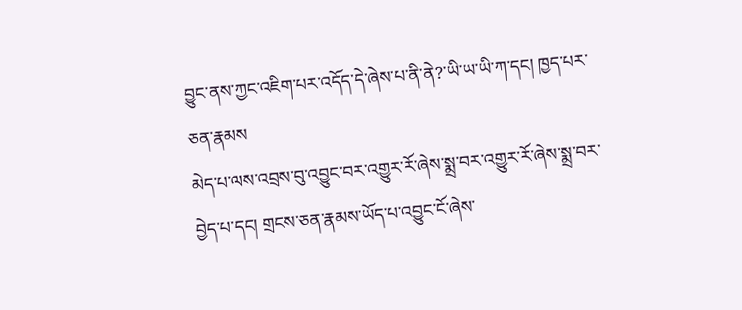བྱུང་ནས་ཀྱང་འཇིག་པར་འདོད་དེ་ཞེས་པ་ནི་ནེ?་ཡི་ཡ་ཡི་ཀ་དང། ཁྱད་པར་ཅན་རྣམས
མེད་པ་ལས་འབྲས་བུ་འབྱུང་བར་འགྱུར་རོ་ཞེས་སྨྲ་བར་འགྱུར་རོ་ཞེས་སྨྲ་བར་བྱེད་པ་དང། གྲངས་ཅན་རྣམས་ཡོད་པ་འབྱུང་ངོ་ཞེས་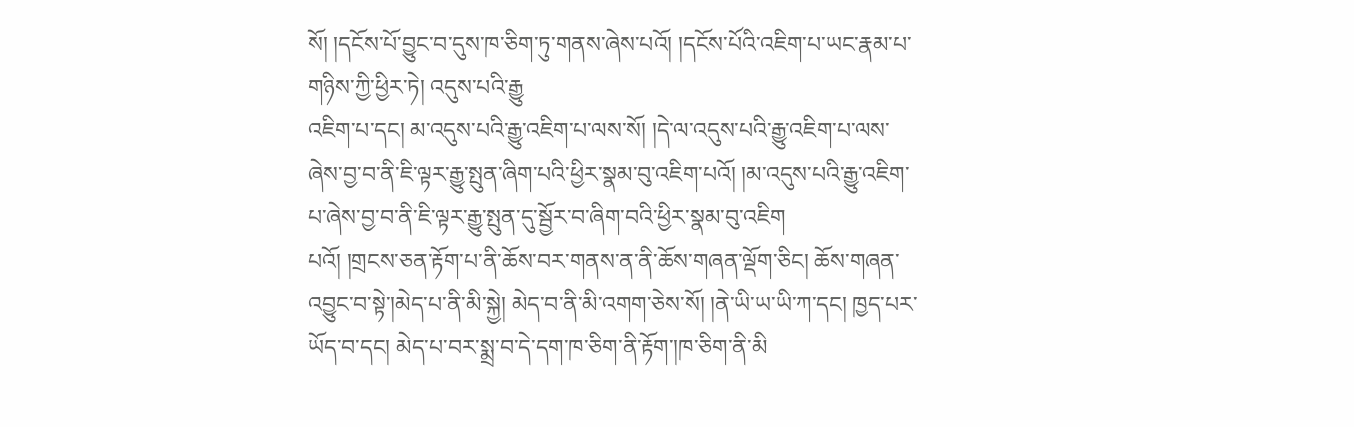སོ། །དངོས་པོ་བྱུང་བ་དུས་ཁ་ཅིག་ཏུ་གནས་ཞེས་པའོ། །དངོས་པོའི་འཇིག་པ་ཡང་རྣམ་པ་གཉིས་ཀྱི་ཕྱིར་ཏེ། འདུས་པའི་རྒྱུ
འཇིག་པ་དང། མ་འདུས་པའི་རྒྱུ་འཇིག་པ་ལས་སོ། །དེ་ལ་འདུས་པའི་རྒྱུ་འཇིག་པ་ལས་ཞེས་བྱ་བ་ནི་ཇི་ལྟར་རྒྱུ་སྤུན་ཞིག་པའི་ཕྱིར་སྣམ་བུ་འཇིག་པའོ། །མ་འདུས་པའི་རྒྱུ་འཇིག་པ་ཞེས་བྱ་བ་ནི་ཇི་ལྟར་རྒྱུ་སྤུན་དུ་སྦྱོར་བ་ཞིག་བའི་ཕྱིར་སྣམ་བུ་འཇིག
པའོ། །གྲངས་ཅན་རྟོག་པ་ནི་ཆོས་བར་གནས་ན་ནི་ཆོས་གཞན་ལྡོག་ཅིང། ཆོས་གཞན་འབྱུང་བ་སྟེ་།མེད་པ་ནི་མི་སྐྱེ། མེད་བ་ནི་མི་འགག་ཅེས་སོ། །ནེ་ཡི་ཡ་ཡི་ཀ་དང། ཁྱད་པར་ཡོད་བ་དང། མེད་པ་བར་སྨྲ་བ་དེ་དག་ཁ་ཅིག་ནི་རྟོག་།ཁ་ཅིག་ནི་མི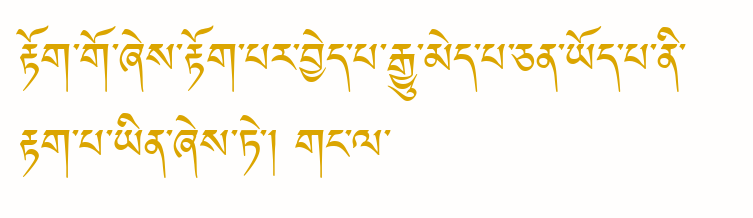རྟོག་གོ་ཞེས་རྟོག་པར་བྱེད་པ་རྒྱུ་མེད་པ་ཅན་ཡོད་པ་ནི་རྟག་པ་ཡིན་ཞེས་ཏེ་། གང་ལ་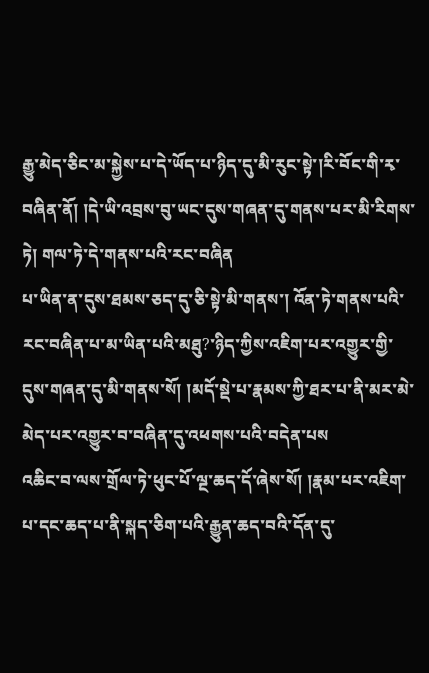རྒྱུ་མེད་ཅིང་མ་སྐྱེས་པ་དེ་ཡོད་པ་ཉིད་དུ་མི་རུང་སྟེ་།རི་བོང་གི་རྭ་བཞིན་ནོ། །དེ་ཡི་འབྲས་བུ་ཡང་དུས་གཞན་དུ་གནས་པར་མི་རིགས་ཏེ། གལ་ཏེ་དེ་གནས་པའི་རང་བཞིན
པ་ཡིན་ན་དུས་ཐམས་ཅད་དུ་ཅི་སྟེ་མི་གནས་། འོན་ཏེ་གནས་པའི་རང་བཞིན་པ་མ་ཡིན་པའི་མཐུ?་ཉིད་ཀྱིས་འཇིག་པར་འགྱུར་གྱི་དུས་གཞན་དུ་མི་གནས་སོ། །མདོ་སྡེ་པ་རྣམས་ཀྱི་ཐར་པ་ནི་མར་མེ་མེད་པར་འགྱུར་བ་བཞིན་དུ་འཕགས་པའི་བདེན་པས
འཆིང་བ་ལས་གྲོལ་ཏེ་ཕུང་པོ་ལྔ་ཆད་དོ་ཞེས་སོ། །རྣམ་པར་འཇིག་པ་དང་ཆད་པ་ནི་སྐད་ཅིག་པའི་རྒྱུན་ཆད་བའི་དོན་དུ་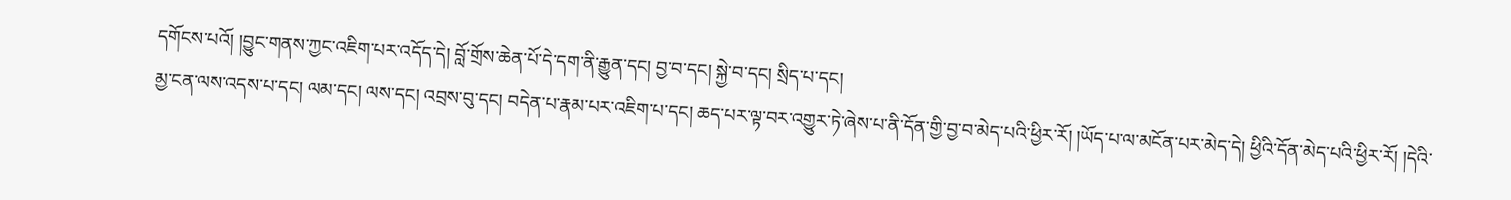དགོངས་པའོ། །བྱུང་གནས་ཀྱང་འཇིག་པར་འདོད་དེ། བློ་གྲོས་ཆེན་པོ་དེ་དག་ནི་རྒྱུན་དང། བྱ་བ་དང། སྐྱེ་བ་དང། སྲིད་པ་དང།
མྱ་ངན་ལས་འདས་པ་དང། ལམ་དང། ལས་དང། འབྲས་བུ་དང། བདེན་པ་རྣམ་པར་འཇིག་པ་དང། ཆད་པར་ལྟ་བར་འགྱུར་ཏེ་ཞེས་པ་ནི་དོན་གྱི་བྱ་བ་མེད་པའི་ཕྱིར་རོ། །ཡོད་པ་ལ་མངོན་པར་མེད་དེ། ཕྱིའི་དོན་མེད་པའི་ཕྱིར་རོ། །དེའི་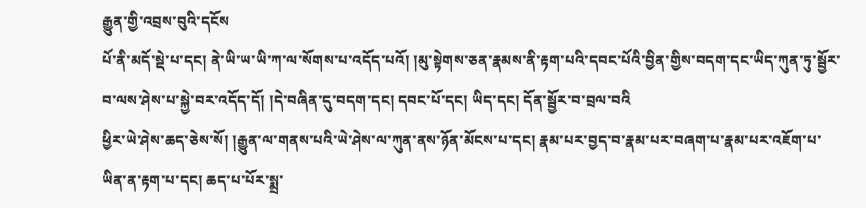རྒྱུན་གྱི་འབྲས་བུའི་དངོས
པོ་ནི་མདོ་སྡེ་པ་དང། ནེ་ཡི་ཡ་ཡི་ཀ་ལ་སོགས་པ་འདོད་པའོ། །མུ་སྟེགས་ཅན་རྣམས་ནི་རྟག་པའི་དབང་པོའི་བྱིན་གྱིས་བདག་དང་ཡིད་ཀུན་ཏུ་སྦྱོར་བ་ལས་ཤེས་པ་སྐྱེ་བར་འདོད་དོ། །དེ་བཞིན་དུ་བདག་དང། དབང་པོ་དང། ཡིད་དང། དོན་སྦྱོར་བ་བྲལ་བའི
ཕྱིར་ཡེ་ཤེས་ཆད་ཅེས་སོ། །རྒྱུན་ལ་གནས་པའི་ཡེ་ཤེས་ལ་ཀུན་ནས་ཉོན་མོངས་པ་དང། རྣམ་པར་བྱད་བ་རྣམ་པར་བཞག་པ་རྣམ་པར་འཇོག་པ་ཡིན་ན་རྟག་པ་དང། ཆད་པ་པོར་སྨྲ་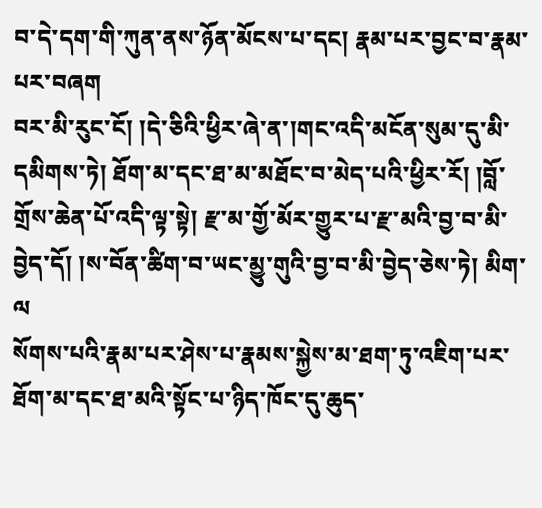བ་དེ་དག་གི་ཀུན་ནས་ཉོན་མོངས་པ་དང། རྣམ་པར་བྱང་བ་རྣམ་པར་བཞག
བར་མི་རུང་ངོ། །དེ་ཅིའི་ཕྱིར་ཞེ་ན་།གང་འདི་མངོན་སུམ་དུ་མི་དམིགས་ཏེ། ཐོག་མ་དང་ཐ་མ་མཐོང་བ་མེད་པའི་ཕྱིར་རོ། །བློ་གྲོས་ཆེན་པོ་འདི་ལྟ་སྟེ། རྫ་མ་གྱོ་མོར་གྱུར་པ་རྫ་མའི་བྱ་བ་མི་བྱེད་དོ། །ས་བོན་ཚིག་བ་ཡང་མྱུ་གུའི་བྱ་བ་མི་བྱེད་ཅེས་ཏེ། མིག་ལ
སོགས་པའི་རྣམ་པར་ཤེས་པ་རྣམས་སྐྱེས་མ་ཐག་ཏུ་འཇིག་པར་ཐོག་མ་དང་ཐ་མའི་སྟོང་པ་ཉིད་ཁོང་དུ་ཆུད་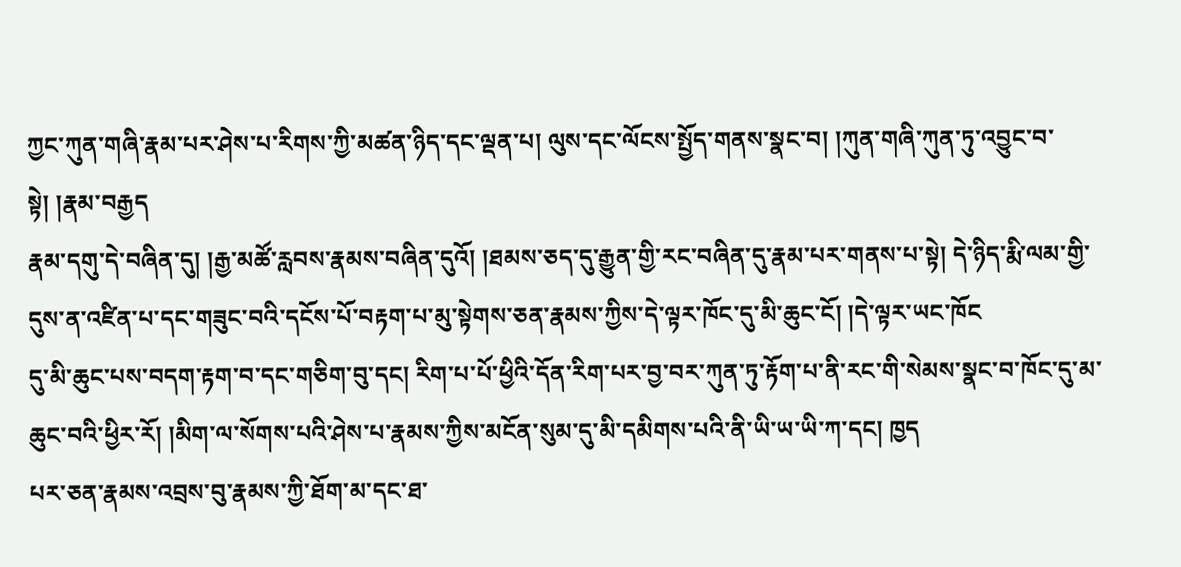ཀྱང་ཀུན་གཞི་རྣམ་པར་ཤེས་པ་རིགས་ཀྱི་མཚན་ཉིད་དང་ལྡན་པ། ལུས་དང་ལོངས་སྤྱོད་གནས་སྣང་བ། །ཀུན་གཞི་ཀུན་ཏུ་འབྱུང་བ་སྟེ། །རྣམ་བརྒྱད
རྣམ་དགུ་དེ་བཞིན་དུ། །རྒྱ་མཚོ་རླབས་རྣམས་བཞིན་དུའོ། །ཐམས་ཅད་དུ་རྒྱུན་གྱི་རང་བཞིན་དུ་རྣམ་པར་གནས་པ་སྟེ། དེ་ཉིད་རྨི་ལམ་གྱི་དུས་ན་འཛིན་པ་དང་གཟུང་བའི་དངོས་པོ་བརྟག་པ་མུ་སྟེགས་ཅན་རྣམས་ཀྱིས་དེ་ལྟར་ཁོང་དུ་མི་ཆུང་ངོ། །དེ་ལྟར་ཡང་ཁོང
དུ་མི་ཆུང་པས་བདག་རྟག་བ་དང་གཅིག་བུ་དང། རིག་པ་པོ་ཕྱིའི་དོན་རིག་པར་བྱ་བར་ཀུན་ཏུ་རྟོག་པ་ནི་རང་གི་སེམས་སྣང་བ་ཁོང་དུ་མ་ཆུང་བའི་ཕྱིར་རོ། །མིག་ལ་སོགས་པའི་ཤེས་པ་རྣམས་ཀྱིས་མངོན་སུམ་དུ་མི་དམིགས་པའི་ནི་ཡི་ཡ་ཡི་ཀ་དང། ཁྱད
པར་ཅན་རྣམས་འབྲས་བུ་རྣམས་ཀྱི་ཐོག་མ་དང་ཐ་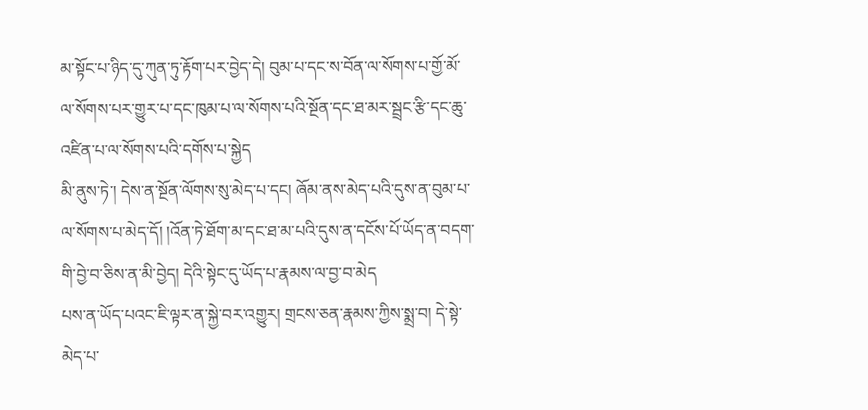མ་སྟོང་པ་ཉིད་དུ་ཀུན་ཏུ་རྟོག་པར་བྱེད་དེ། བུམ་པ་དང་ས་བོན་ལ་སོགས་པ་གྱོ་མོ་ལ་སོགས་པར་གྱུར་པ་དང་ཁུམ་པ་ལ་སོགས་པའི་སྔོན་དང་ཐ་མར་སྦྲང་རྩི་དང་ཆུ་འཛིན་པ་ལ་སོགས་པའི་དགོས་པ་སྐྱེད
མི་ནུས་ཏེ་། དེས་ན་སྔོན་ལོགས་སུ་མེད་པ་དང། ཞོམ་ནས་མེད་པའི་དུས་ན་བུམ་པ་ལ་སོགས་པ་མེད་དོ། །འོན་ཏེ་ཐོག་མ་དང་ཐ་མ་པའི་དུས་ན་དངོས་པོ་ཡོད་ན་བདག་གི་བྱེ་བ་ཅིས་ན་མི་བྱེད། དེའི་སྟེང་དུ་ཡོད་པ་རྣམས་ལ་བྱ་བ་མེད
པས་ན་ཡོད་པའང་ཇི་ལྟར་ན་སྐྱེ་བར་འགྱུར། གྲངས་ཅན་རྣམས་ཀྱིས་སྨྲ་བ། དེ་སྟེ་མེད་པ་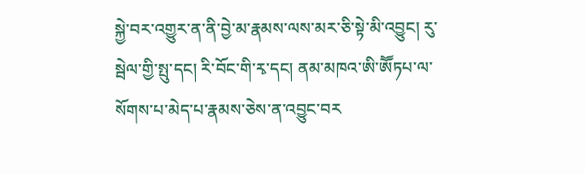སྐྱེ་བར་འགྱུར་ན་ནི་བྱེ་མ་རྣམས་ལས་མར་ཅི་སྟེ་མི་འབྱུང། རུ་སྦེལ་གྱི་སྤུ་དང། རི་བོང་གི་རྭ་དང། ནམ་མཁའ་ཨི་ཨཽཏཔ་ལ་སོགས་པ་མེད་པ་རྣམས་ཅེས་ན་འབྱུང་བར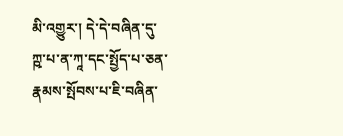མི་འགྱུར་། དེ་དེ་བཞིན་དུ་ཀྵ་པ་ན་ཀཱ་དང་སྤྱོད་པ་ཅན་རྣམས་སྤོབས་པ་ཇི་བཞིན་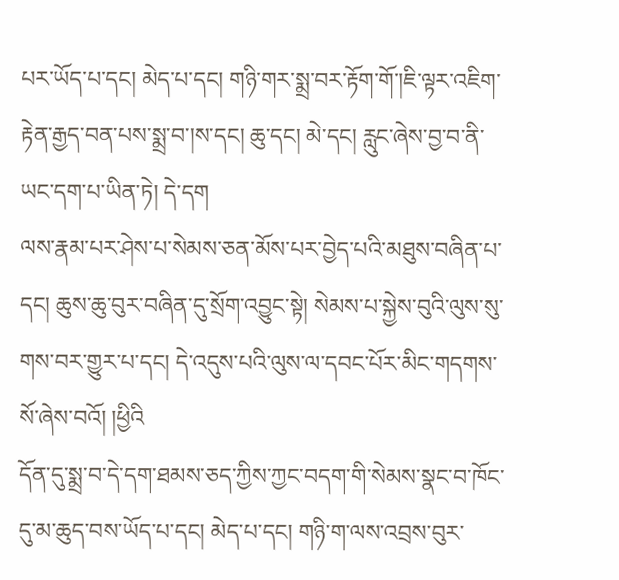པར་ཡོད་པ་དང། མེད་པ་དང། གཉི་གར་སྨྲ་བར་རྟོག་གོ་།ཇི་ལྟར་འཇིག་རྟེན་རྒྱད་བན་པས་སྨྲ་བ་།ས་དང། ཆུ་དང། མེ་དང། རླུང་ཞེས་བྱ་བ་ནི་ཡང་དག་པ་ཡིན་ཏེ། དེ་དག
ལས་རྣམ་པར་ཤེས་པ་སེམས་ཅན་མོས་པར་བྱེད་པའི་མཐུས་བཞིན་པ་དང། ཆུས་ཆུ་བུར་བཞིན་དུ་སྲོག་འབྱུང་སྟེ། སེམས་པ་སྐྱེས་བུའི་ལུས་སུ་གས་བར་གྱུར་པ་དང། དེ་འདུས་པའི་ལུས་ལ་དབང་པོར་མིང་གདགས་སོ་ཞེས་བའོ། །ཕྱིའི
དོན་དུ་སྨྲ་བ་དེ་དག་ཐམས་ཅད་ཀྱིས་ཀྱང་བདག་གི་སེམས་སྣང་བ་ཁོང་དུ་མ་ཆུད་བས་ཡོད་པ་དང། མེད་པ་དང། གཉི་ག་ལས་འབྲས་བུར་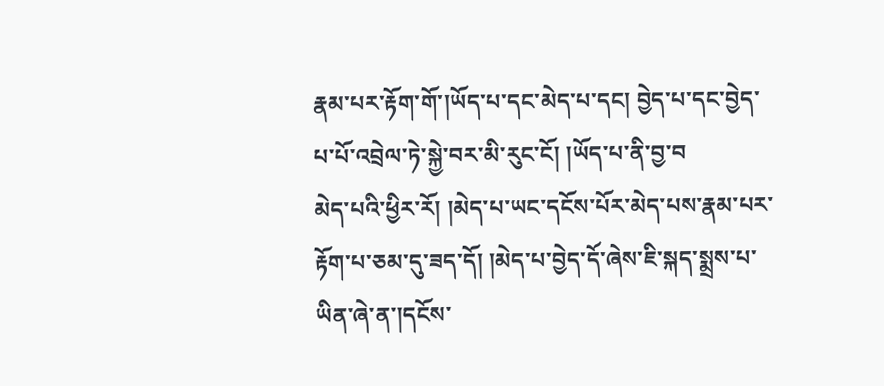རྣམ་པར་རྟོག་གོ་།ཡོད་པ་དང་མེད་པ་དང། བྱེད་པ་དང་བྱེད་པ་པོ་འབྲེལ་ཏེ་སྐྱེ་བར་མི་རུང་ངོ། །ཡོད་པ་ནི་བྱ་བ
མེད་པའི་ཕྱིར་རོ། །མེད་པ་ཡང་དངོས་པོར་མེད་པས་རྣམ་པར་རྟོག་པ་ཅམ་དུ་ཟད་དོ། །མེད་པ་བྱེད་དོ་ཞེས་ཇི་སྐད་སྨྲས་པ་ཡིན་ཞེ་ན་།དངོས་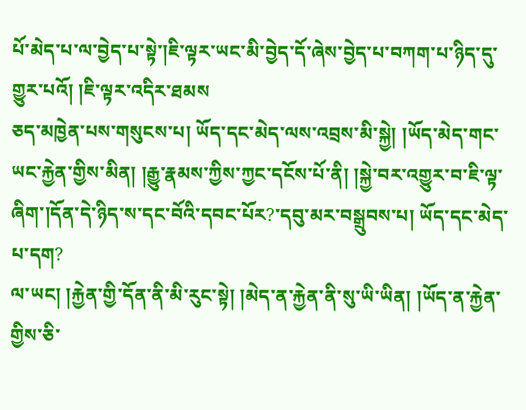པོ་མེད་པ་ལ་བྱེད་པ་སྟེ་།ཇི་ལྟར་ཡང་མི་བྱེད་དོ་ཞེས་བྱེད་པ་བཀག་པ་ཉིད་དུ་གྱུར་པའོ། །ཇི་ལྟར་འདིར་ཐམས
ཅད་མཁྱེན་པས་གསུངས་པ། ཡོད་དང་མེད་ལས་འབྲས་མི་སྐྱེ། །ཡོད་མེད་གང་ཡང་རྐྱེན་གྱིས་མིན། །རྒྱུ་རྣམས་ཀྱིས་ཀྱང་དངོས་པོ་ནི། །སྐྱེ་བར་འགྱུར་བ་ཇི་ལྟ་ཞིག་།དོན་དེ་ཉིད་ས་དང་བོའི་དབང་པོར?་དབུ་མར་བསྒྲུབས་པ། ཡོད་དང་མེད་པ་དག?
ལ་ཡང། །རྐྱེན་གྱི་དོན་ནི་མི་རུང་སྟེ། །མེད་ན་རྐྱེན་ནི་སུ་ཡི་ཡིན། །ཡོད་ན་རྐྱེན་གྱིས་ཅི་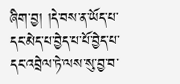ཞིག་བྱ། །དེ་བས་ན་ཡོད་པ་དང་མེད་པ་བྱེད་པ་པོ་བྱེད་པ་དང་འབྲེལ་ཏེ་ལས་སུ་བྱ་བ་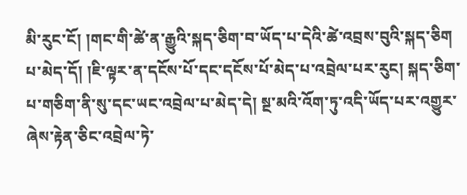མི་རུང་ངོ། །གང་གི་ཚེ་ན་རྒྱུའི་སྐད་ཅིག་བ་ཡོད་པ་དེའི་ཚེ་འབྲས་བུའི་སྐད་ཅིག
པ་མེད་དོ། །ཇི་ལྟར་ན་དངོས་པོ་དང་དངོས་པོ་མེད་པ་འབྲེལ་པར་རུང། སྐད་ཅིག་པ་གཅིག་ནི་སུ་དང་ཡང་འབྲེལ་པ་མེད་དེ། སྔ་མའི་འོག་ཏུ་འདི་ཡོད་པར་འགྱུར་ཞེས་རྟེན་ཅིང་འབྲེལ་ཏེ་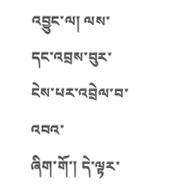འབྱུང་ལ། ལས་དང་འབྲས་བུར་ངེས་པར་འབྲེལ་བ་འབའ་
ཞིག་གོ་། དེ་ལྟར་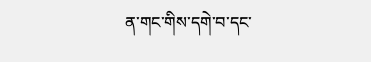ན་གང་གིས་དགེ་བ་དང་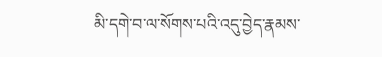མི་དགེ་བ་ལ་སོགས་པའི་འདུ་བྱེད་རྣམས་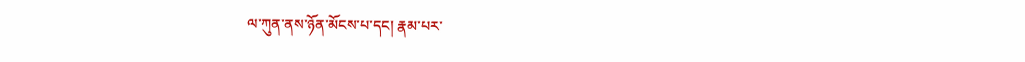ལ་ཀུན་ནས་ཉོན་མོངས་པ་དང། རྣམ་པར་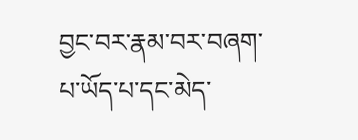བྱང་བར་རྣམ་བར་བཞག་པ་ཡོད་པ་དང་མེད་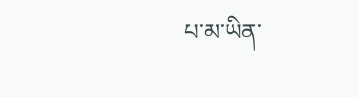པ་མ་ཡིན་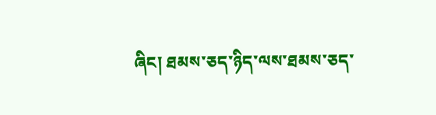ཞིང། ཐམས་ཅད་ཉིད་ལས་ཐམས་ཅད་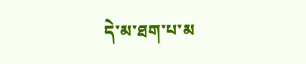དེ་མ་ཐག་པ་མ